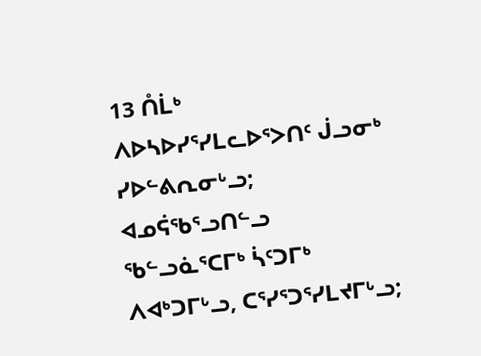13 ᑍᒫᒃ ᐱᐅᓴᐅᓯᕐᓯᒪᓚᐅᕐᐳᑎᑦ ᒎᓗᓂᒃ ᓯᐅᓪᕕᕆᓂᒡᓗ; ᐊᓄᕌᖃᕐᓗᑎᓪᓗ ᖃᓪᓗᓈᕐᑕᒥᒃ ᓵᑦᑐᒥᒃ ᐱᐊᒃᑐᒥᒡᓗ, ᑕᕐᓯᕐᑐᕐᓯᒪᔪᒥᒡᓗ;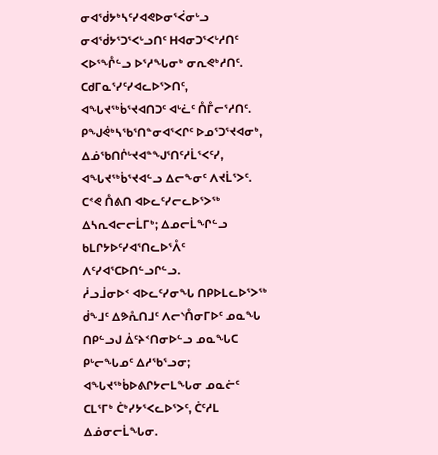ᓂᐊᖂᔭᒃᓴᑦᓯᐊᕙᐅᓂᕐᐹᓂᒡᓗ ᓂᐊᖂᔭᕐᑐᕐᐸᒡᓗᑎᑦ ᕼᐊᓂᑐᕐᐸᒡᓱᑎᑦ ᐸᐅᕐᖎᓪᓗ ᐅᕐᓱᖓᓂᒃ ᓂᕆᕙᒃᓱᑎᑦ. ᑕᑯᒥᓇᕐᓯᑦᓯᐊᓚᐅᕐᐳᑎᑦ, ᐊᖓᔪᖅᑳᕐᔪᐊᑎᑐᑦ ᐊᒡᓛᑦ ᑍᒤᓕᕐᓱᑎᑦ.
ᑭᖑᕚᒃᓴᖃᕐᑎᓐᓂᐊᕐᐸᒋᑦ ᐅᓄᕐᑐᕐᔪᐊᓂᒃ, ᐃᓅᖃᑎᒌᒡᔪᐊᓐᖑᕐᑎᑦᓱᒫᕐᐸᑦᓯ, ᐊᖓᔪᖅᑳᕐᔪᐊᓪᓗ ᐃᓕᖕᓂᑦ ᐱᔪᒫᕐᐳᑦ.
ᑕᕝᕙ ᑍᕕᑎ ᐊᐅᓚᑦᓯᓕᓚᐅᕐᐳᖅ ᐃᓴᕆᐊᓕᓕᒫᒥᒃ; ᐃᓄᓕᒫᖏᓪᓗ ᑲᒪᒋᔭᐅᑦᓯᐊᕐᑎᓚᐅᕐᐰᑦ ᐱᑦᓯᐊᕐᑕᐅᑎᓪᓗᒋᓪᓗ.
ᓲᓗᒨᓂᐅᑉ ᐊᐅᓚᑦᓯᓂᖓ ᑎᑭᐅᒪᓚᐅᕐᐳᖅ ᑰᖕᒧᑦ ᐃᕗᕅᑎᒧᑦ ᐱᓕᔅᑍᓂᒥᐅᑦ ᓄᓇᖓ ᑎᑭᓪᓗᒍ ᐄᑦᔨᑉᑎᓂᐅᓪᓗ ᓄᓇᖓᑕ ᑭᒡᓕᖓᓄᑦ ᐃᓱᖃᕐᓗᓂ; ᐊᖓᔪᖅᑳᐅᕕᒋᔭᓕᒪᖓᓂ ᓄᓇᓖᑦ ᑕᒪᕐᒥᒃ ᑖᒃᓯᔭᕐᐸᓚᐅᕐᐳᑦ, ᑖᑦᓱᒪ ᐃᓅᓂᓕᒫᖓᓂ.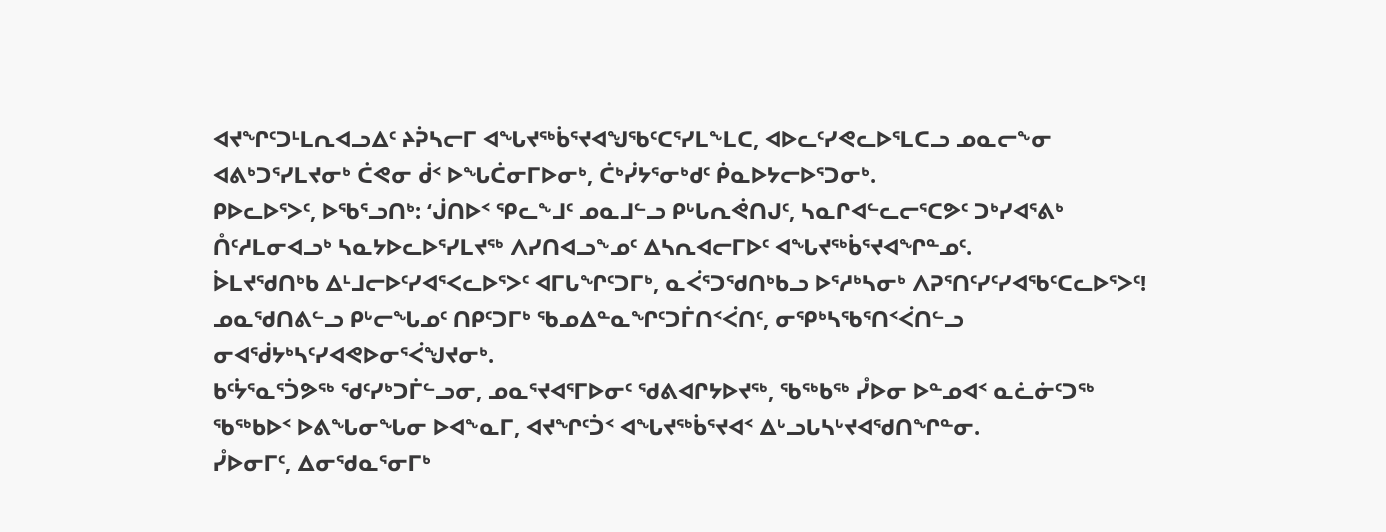ᐊᔪᖏᑦᑐᒻᒪᕆᐊᓗᐃᑦ ᔨᕉᓴᓕᒥ ᐊᖓᔪᖅᑳᕐᔪᐊᖑᖃᑦᑕᕐᓯᒪᖕᒪᑕ, ᐊᐅᓚᑦᓯᕙᓚᐅᕐᒪᑕᓗ ᓄᓇᓕᖕᓂ ᐊᕕᒃᑐᕐᓯᒪᔪᓂᒃ ᑖᕙᓂ ᑰᑉ ᐅᖓᑖᓂᒥᐅᓂᒃ, ᑖᒃᓰᔭᕐᓂᒃᑯᑦ ᑮᓇᐅᔭᓕᐅᕐᑐᓂᒃ.
ᑭᐅᓚᐅᕐᐳᑦ, ᐅᖃᕐᓗᑎᒃ: ‘ᒎᑎᐅᑉ ᕿᓚᖕᒧᑦ ᓄᓇᒧᓪᓗ ᑭᒡᒐᕆᕚᑎᒍᑦ, ᓴᓇᒋᐊᓪᓚᓕᕐᑕᕗᑦ ᑐᒃᓯᐊᕐᕕᒃ ᑍᑦᓱᒪᓂᐊᓗᒃ ᓴᓇᔭᐅᓚᐅᕐᓯᒪᔪᖅ ᐱᓯᑎᐊᓗᖕᓄᑦ ᐃᓴᕆᐊᓕᒥᐅᑦ ᐊᖓᔪᖅᑳᕐᔪᐊᖏᓐᓄᑦ.
ᐆᒪᔪᖁᑎᒃᑲ ᐃᒻᒧᓕᐅᑦᓯᐊᕐᐸᓚᐅᕐᐳᑦ ᐊᒥᒐᖏᑦᑐᒥᒃ, ᓇᐹᕐᑐᖁᑎᒃᑲᓗ ᐅᕐᓱᒃᓴᓂᒃ ᐱᕈᕐᑎᑦᓯᑦᓯᐊᖃᑦᑕᓚᐅᕐᐳᑦ!
ᓄᓇᖁᑎᕕᓪᓗ ᑭᒡᓕᖓᓄᑦ ᑎᑭᑦᑐᒥᒃ ᖃᓄᐃᓐᓇᖏᑦᑐᒦᑎᑉᐹᑎᑦ, ᓂᕿᒃᓴᖃᕐᑎᑉᐹᑎᓪᓗ ᓂᐊᖂᔭᒃᓴᑦᓯᐊᕙᐅᓂᕐᐹᖑᔪᓂᒃ.
ᑲᑦᔮᕐᓇᕐᑑᕗᖅ ᖁᑦᓯᒃᑐᒦᓪᓗᓂ, ᓄᓇᕐᔪᐊᕐᒥᐅᓂᑦ ᖁᕕᐊᒋᔭᐅᔪᖅ, ᖃᖅᑲᖅ ᓮᐅᓂ ᐅᓐᓄᐊᑉ ᓇᓛᓃᑦᑐᖅ ᖃᖅᑲᐅᑉ ᐅᕕᖓᓂᖓᓂ ᐅᐊᖕᓇᒥ, ᐊᔪᖏᑦᑑᑉ ᐊᖓᔪᖅᑳᕐᔪᐊᑉ ᐃᒡᓗᒐᓴᒡᔪᐊᖁᑎᖏᓐᓂ.
ᓮᐅᓂᒥᑦ, ᐃᓂᖁᓇᕐᓂᒥᒃ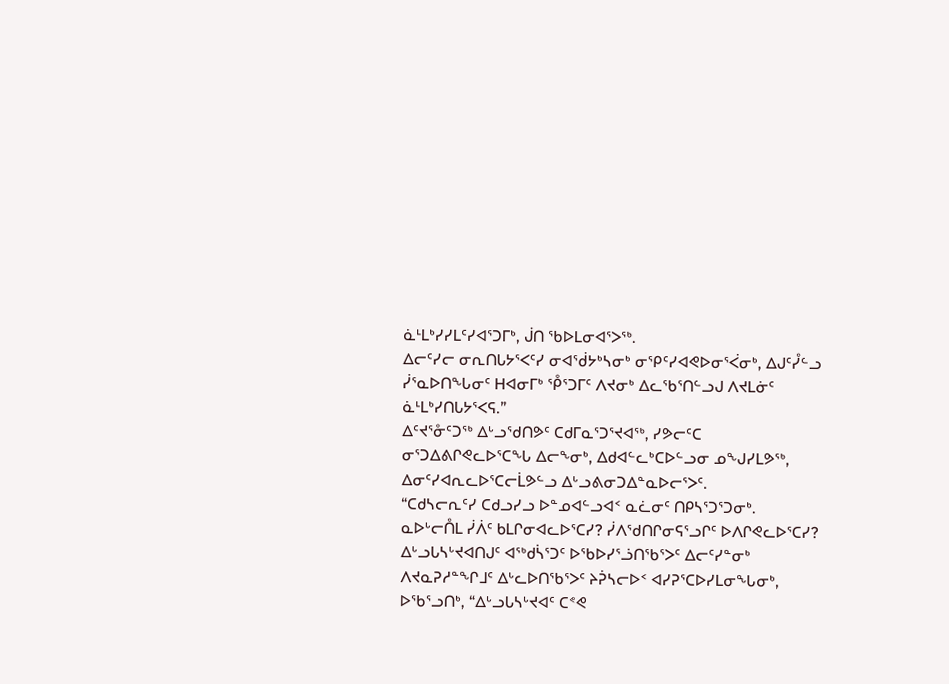ᓈᒻᒪᒃᓯᓯᒪᑦᓯᐊᕐᑐᒥᒃ, ᒎᑎ ᖃᐅᒪᓂᐊᕐᐳᖅ.
ᐃᓕᑦᓯᓕ ᓂᕆᑎᒐᔭᕐᐸᑦᓯ ᓂᐊᖂᔭᒃᓴᓂᒃ ᓂᕿᑦᓯᐊᕙᐅᓂᕐᐹᓂᒃ, ᐃᒍᑦᓮᓪᓗ ᓰᕐᓇᐅᑎᖓᓂᑦ ᕼᐊᓂᒥᒃ ᕾᕐᑐᒥᑦ ᐱᔪᓂᒃ ᐃᓚᖃᕐᑎᓪᓗᒍ ᐱᔪᒪᓃᑦ ᓈᒻᒪᒃᓯᑎᒐᔭᕐᐸᕋ.”
ᐃᑦᔪᕐᓁᑦᑐᖅ ᐃᒡᓗᖁᑎᕗᑦ ᑕᑯᒥᓇᕐᑐᕐᔪᐊᖅ, ᓯᕗᓕᑦᑕ ᓂᕐᑐᐃᕕᒋᕙᓚᐅᕐᑕᖓ ᐃᓕᖕᓂᒃ, ᐃᑯᐊᓪᓚᒃᑕᐅᓪᓗᓂ ᓄᖑᓯᒪᕗᖅ, ᐃᓂᑦᓯᐊᕆᓚᐅᕐᑕᓕᒫᕗᓪᓗ ᐃᒡᓗᕕᓂᑐᐃᓐᓇᐅᓕᕐᐳᑦ.
“ᑕᑯᓴᓕᕆᑦᓯ ᑕᑯᓗᓯᓗ ᐅᓐᓄᐊᓪᓗᐊᑉ ᓇᓛᓂᑦ ᑎᑭᓴᕐᑐᕐᑐᓂᒃ. ᓇᐅᒡᓕᑍᒪ ᓰᐲᑦ ᑲᒪᒋᓂᐊᓚᐅᕐᑕᓯ? ᓰᐱᖁᑎᒋᓂᕋᕐᓗᒋᑦ ᐅᐱᒋᕙᓚᐅᕐᑕᓯ?
ᐃᒡᓗᒐᓴᒡᔪᐊᑎᒍᑦ ᐊᖅᑯᓵᕐᑐᑦ ᐅᖃᐅᓯᕐᓘᑎᖃᕐᐳᑦ ᐃᓕᑦᓯᓐᓂᒃ ᐱᔪᓇᕈᓱᓐᖏᒧᑦ ᐃᒡᓚᐅᑎᖃᕐᐳᑦ ᔨᕉᓴᓕᐅᑉ ᐊᓯᕈᕐᑕᐅᓯᒪᓂᖓᓂᒃ, ᐅᖃᕐᓗᑎᒃ, “ᐃᒡᓗᒐᓴᒡᔪᐊᑦ ᑕᕝᕙ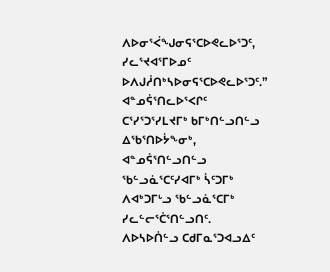ᐱᐅᓂᕐᐹᖑᓂᕋᕐᑕᐅᕙᓚᐅᕐᑐᑦ, ᓯᓚᕐᔪᐊᕐᒥᐅᓄᑦ ᐅᐱᒍᓲᑎᒃᓴᐅᓂᕋᕐᑕᐅᕙᓚᐅᕐᑐᑦ.”
ᐊᓐᓄᕌᕐᑎᓚᐅᕐᐸᒋᑦ ᑕᕐᓯᕐᑐᕐᓯᒪᔪᒥᒃ ᑲᒥᒃᑎᓪᓗᑎᓪᓗ ᐃᖃᕐᑎᐅᔮᖕᓂᒃ, ᐊᓐᓄᕌᕐᑎᓪᓗᑎᓪᓗ ᖃᓪᓗᓈᕐᑕᑦᓯᐊᒥᒃ ᓵᑦᑐᒥᒃ ᐱᐊᒃᑐᒥᒡᓗ ᖃᓪᓗᓈᕐᑕᒥᒃ ᓯᓚᓪᓕᕐᑖᕐᑎᓪᓗᑎᑦ.
ᐱᐅᓴᐅᑏᓪᓗ ᑕᑯᒥᓇᕐᑐᐊᓗᐃᑦ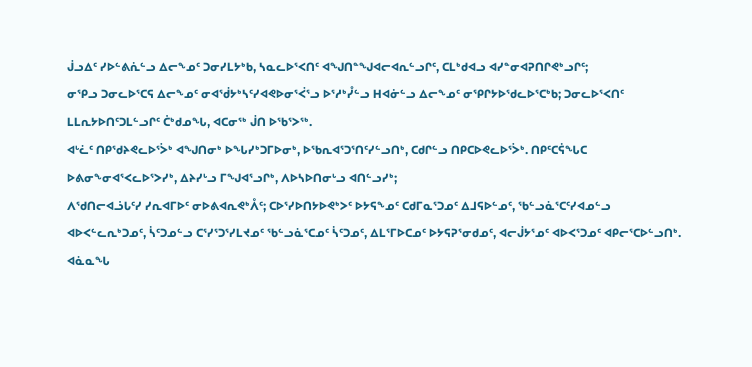ᒎᓗᐃᑦ ᓯᐅᓪᕕᕇᓪᓗ ᐃᓕᖕᓄᑦ ᑐᓂᓯᒪᔭᒃᑲ, ᓴᓇᓚᐅᕐᐸᑎᑦ ᐊᖑᑎᓐᖑᐊᓕᐊᕆᓪᓗᒋᑦ, ᑕᒪᒃᑯᐊᓗ ᐊᓯᓐᓂᐊᕈᑎᒋᕙᒃᓗᒋᑦ;
ᓂᕿᓗ ᑐᓂᓚᐅᕐᑕᕋ ᐃᓕᖕᓄᑦ ᓂᐊᖂᔭᒃᓴᑦᓯᐊᕙᐅᓂᕐᐹᕐᓗ ᐅᕐᓱᒃᓮᓪᓗ ᕼᐊᓃᓪᓗ ᐃᓕᖕᓄᑦ ᓂᕿᒋᔭᐅᖁᓚᐅᕐᑕᒃᑲ; ᑐᓂᓚᐅᕐᐸᑎᑦ ᒪᒪᕆᔭᐅᑎᑦᑐᒪᓪᓗᒋᑦ ᑖᒃᑯᓄᖓ, ᐊᑕᓂᖅ ᒎᑎ ᐅᖃᕐᐳᖅ.
ᐊᒡᓛᑦ ᑎᑭᖁᔨᕙᓚᐅᕐᐴᒃ ᐊᖑᑎᓂᒃ ᐅᖓᓯᒃᑐᒥᐅᓂᒃ, ᐅᖃᕆᐊᕐᑐᕐᑎᑦᓯᓪᓗᑎᒃ, ᑕᑯᒋᓪᓗ ᑎᑭᑕᐅᕙᓚᐅᕐᐴᒃ. ᑎᑭᑦᑕᕌᖓᑕ ᐅᕕᓂᖕᓂᐊᕐᐸᓚᐅᕐᐳᓯᒃ, ᐃᔨᓯᒡᓗ ᒥᖑᐊᕐᓗᒋᒃ, ᐱᐅᓴᐅᑎᓂᒡᓗ ᐊᑎᓪᓗᓯᒃ;
ᐱᖁᑎᓕᐊᓘᒐᑦᓯ ᓯᕆᐊᒥᐅᑦ ᓂᐅᕕᐊᕆᕙᒃᐰᑦ; ᑕᐅᕐᓯᐅᑎᔭᐅᕙᒃᐳᑦ ᐅᔭᕋᖕᓄᑦ ᑕᑯᒥᓇᕐᑐᓄᑦ ᐃᒧᕋᐅᓪᓄᑦ, ᖃᓪᓗᓈᕐᑕᑦᓯᐊᓄᓪᓗ ᐊᐅᐸᓪᓚᕆᒃᑐᓄᑦ, ᓵᑦᑐᓄᓪᓗ ᑕᕐᓯᕐᑐᕐᓯᒪᔪᓄᑦ ᖃᓪᓗᓈᕐᑕᓄᑦ ᓵᑦᑐᓄᑦ, ᐃᒪᕐᒥᐅᑕᓄᑦ ᐅᔭᕋᕈᕐᓂᑯᓄᑦ, ᐊᓕᒎᔭᕐᓄᑦ ᐊᐅᐸᕐᑐᓄᑦ ᐊᑭᓕᕐᑕᐅᓪᓗᑎᒃ.
ᐊᓈᓇᖓ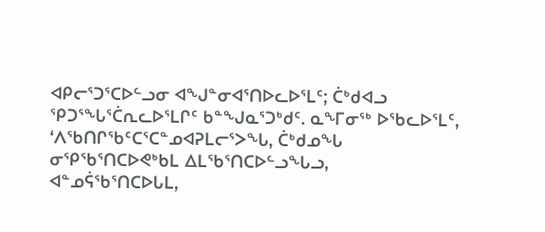ᐊᑭᓕᕐᑐᕐᑕᐅᓪᓗᓂ ᐊᖑᓐᓂᐊᕐᑎᐅᓚᐅᕐᒪᑦ; ᑖᒃᑯᐊᓗ ᕿᑐᕐᖓᕐᑖᕆᓚᐅᕐᒪᒋᑦ ᑲᓐᖑᓇᕐᑐᒃᑯᑦ. ᓇᖕᒥᓂᖅ ᐅᖃᓚᐅᕐᒪᑦ, ‘ᐱᖃᑎᒋᖃᑦᑕᕐᑕᓐᓄᐊᕈᒪᓕᕐᐳᖓ, ᑖᒃᑯᓄᖓ ᓂᕿᖃᕐᑎᑕᐅᕙᒃᑲᒪ ᐃᒪᖃᕐᑎᑕᐅᓪᓗᖓᓗ, ᐊᓐᓄᕌᖃᕐᑎᑕᐅᒐᒪ,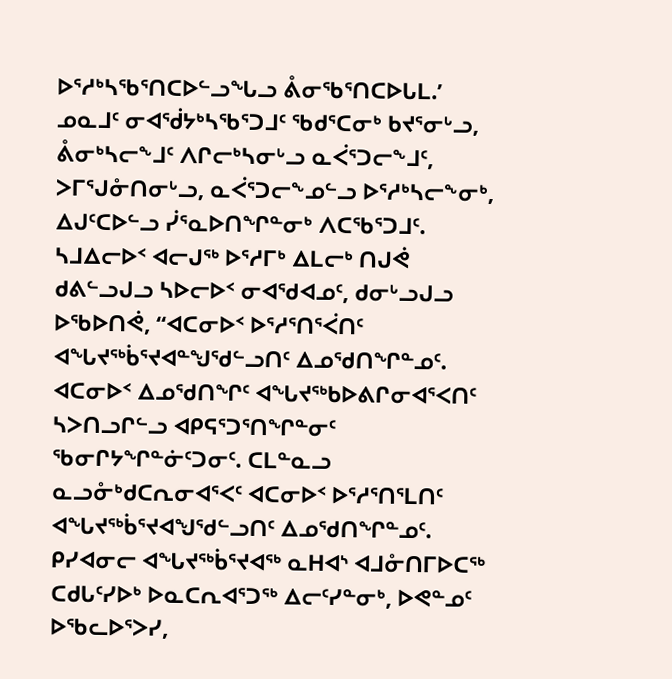ᐅᕐᓱᒃᓴᖃᕐᑎᑕᐅᓪᓗᖓᓗ ᕔᓂᖃᕐᑎᑕᐅᒐᒪ.’
ᓄᓇᒧᑦ ᓂᐊᖂᔭᒃᓴᖃᕐᑐᒧᑦ ᖃᑯᕐᑕᓂᒃ ᑲᔪᕐᓂᒡᓗ, ᕔᓂᒃᓴᓕᖕᒧᑦ ᐱᒋᓕᒃᓴᓂᒡᓗ ᓇᐹᕐᑐᓕᖕᒧᑦ, ᐳᒥᕐᒍᓁᑎᓂᒡᓗ, ᓇᐹᕐᑐᓕᖕᓄᓪᓗ ᐅᕐᓱᒃᓴᓕᖕᓂᒃ, ᐃᒍᑦᑕᐅᓪᓗ ᓰᕐᓇᐅᑎᖏᓐᓂᒃ ᐱᑕᖃᕐᑐᒧᑦ.
ᓴᒧᐃᓕᐅᑉ ᐊᓕᒍᖅ ᐅᕐᓱᒥᒃ ᐃᒪᓕᒃ ᑎᒍᕚ ᑯᕕᓪᓗᒍᓗ ᓴᐅᓕᐅᑉ ᓂᐊᖁᐊᓄᑦ, ᑯᓂᒡᓗᒍᓗ ᐅᖃᐅᑎᕚ, “ᐊᑕᓂᐅᑉ ᐅᕐᓱᕐᑎᕐᐹᑎᑦ ᐊᖓᔪᖅᑳᕐᔪᐊᓐᖑᖁᓪᓗᑎᑦ ᐃᓄᖁᑎᖏᓐᓄᑦ. ᐊᑕᓂᐅᑉ ᐃᓄᖁᑎᖏᑦ ᐊᖓᔪᖅᑲᐅᕕᒋᓂᐊᕐᐸᑎᑦ ᓴᐳᑎᓗᒋᓪᓗ ᐊᑭᕋᕐᑐᕐᑎᖏᓐᓂᑦ ᖃᓂᒋᔭᖏᓐᓃᑦᑐᓂᑦ. ᑕᒪᓐᓇᓗ ᓇᓗᓁᒃᑯᑕᕆᓂᐊᕐᐸᑦ ᐊᑕᓂᐅᑉ ᐅᕐᓱᕐᑎᕐᒪᑎᑦ ᐊᖓᔪᖅᑳᕐᔪᐊᖑᖁᓪᓗᑎᑦ ᐃᓄᖁᑎᖏᓐᓄᑦ.
ᑭᓯᐊᓂᓕ ᐊᖓᔪᖅᑳᕐᔪᐊᖅ ᓇᕼᐊᔅ ᐊᒧᓁᑎᒥᐅᑕᖅ ᑕᑯᒐᑦᓯᐅᒃ ᐅᓇᑕᕆᐊᕐᑐᖅ ᐃᓕᑦᓯᓐᓂᒃ, ᐅᕙᓐᓄᑦ ᐅᖃᓚᐅᕐᐳᓯ,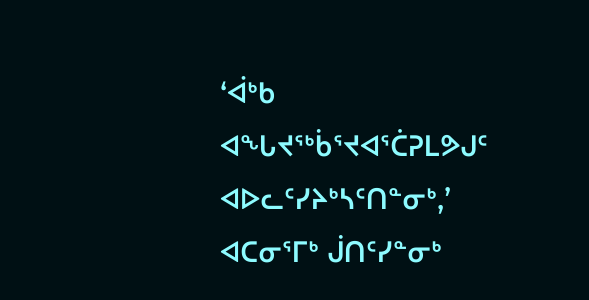‘ᐋᒃᑲ ᐊᖓᔪᖅᑳᕐᔪᐊᕐᑖᕈᒪᕗᒍᑦ ᐊᐅᓚᑦᓯᔨᒃᓴᑦᑎᓐᓂᒃ,’ ᐊᑕᓂᕐᒥᒃ ᒎᑎᑦᓯᓐᓂᒃ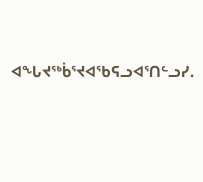ᐊᖓᔪᖅᑳᕐᔪᐊᖃᕋᓗᐊᕐᑎᓪᓗᓯ.